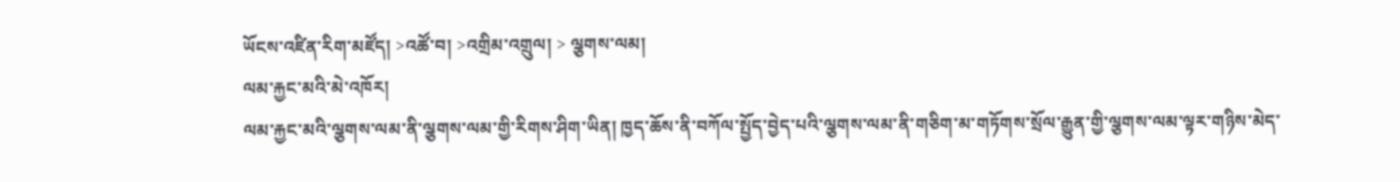ཡོངས་འཛིན་རིག་མཛོད། >འཚོ་བ། >འགྲིམ་འགྲུལ། > ལྕགས་ལམ།
ལམ་རྐྱང་མའི་མེ་འཁོར།
ལམ་རྐྱང་མའི་ལྕགས་ལམ་ནི་ལྕགས་ལམ་གྱི་རིགས་ཤིག་ཡིན། ཁྱད་ཆོས་ནི་བཀོལ་སྤྱོད་བྱེད་པའི་ལྕགས་ལམ་ནི་གཅིག་མ་གཏོགས་སྲོལ་རྒྱུན་གྱི་ལྕགས་ལམ་ལྟར་གཉིས་མེད་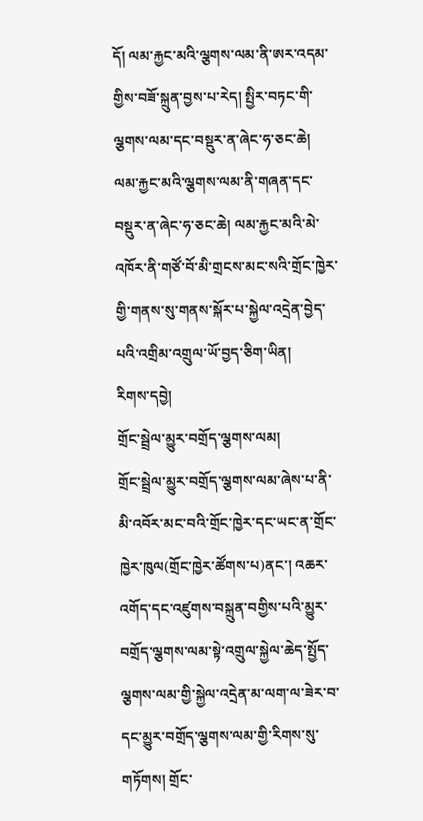དོ། ལམ་རྐྱང་མའི་ལྕགས་ལམ་ནི་ཨར་འདམ་གྱིས་བཟོ་སྐྲུན་བྱས་པ་རེད། སྤྱིར་བཏང་གི་ལྕགས་ལམ་དང་བསྡུར་ན་ཞེང་ཧ་ཅང་ཆེ། ལམ་རྐྱང་མའི་ལྕགས་ལམ་ནི་གཞན་དང་བསྡུར་ན་ཞེང་ཧ་ཅང་ཆེ། ལམ་རྐྱང་མའི་མེ་འཁོར་ནི་གཙོ་བོ་མི་གྲངས་མང་སའི་གྲོང་ཁྱེར་གྱི་གནས་སུ་གནས་སྐོར་པ་སྐྱེལ་འདྲེན་བྱེད་པའི་འགྲིམ་འགྲུལ་ཡོ་བྱད་ཅིག་ཡིན།
རིགས་དབྱེ།
གྲོང་སྦྲེལ་མྱུར་བགྲོད་ལྕགས་ལམ།
གྲོང་སྦྲེལ་མྱུར་བགྲོད་ལྕགས་ལམ་ཞེས་པ་ནི་མི་འབོར་མང་བའི་གྲོང་ཁྱེར་དང་ཡང་ན་གྲོང་ཁྱེར་ཁུལ(གྲོང་ཁྱེར་ཚོགས་པ)ནང་། འཆར་འགོད་དང་འཛུགས་བསྐྲུན་བགྱིས་པའི་མྱུར་བགྲོད་ལྕགས་ལམ་སྟེ་འགྲུལ་སྐྱེལ་ཆེད་སྤྱོད་ལྕགས་ལམ་གྱི་སྐྱེལ་འདྲེན་མ་ལག་ལ་ཟེར་བ་དང་མྱུར་བགྲོད་ལྕགས་ལམ་གྱི་རིགས་སུ་གཏོགས། གྲོང་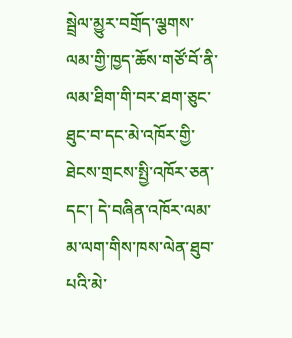སྦྲེལ་མྱུར་བགྲོད་ལྕགས་ལམ་གྱི་ཁྱད་ཆོས་གཙོ་བོ་ནི་ལམ་ཐིག་གི་བར་ཐག་ཅུང་ཐུང་བ་དང་མེ་འཁོར་གྱི་ཐེངས་གྲངས་སྤྱི་འཁོར་ཅན་དང་། དེ་བཞིན་འཁོར་ལམ་མ་ལག་གིས་ཁས་ལེན་ཐུབ་པའི་མེ་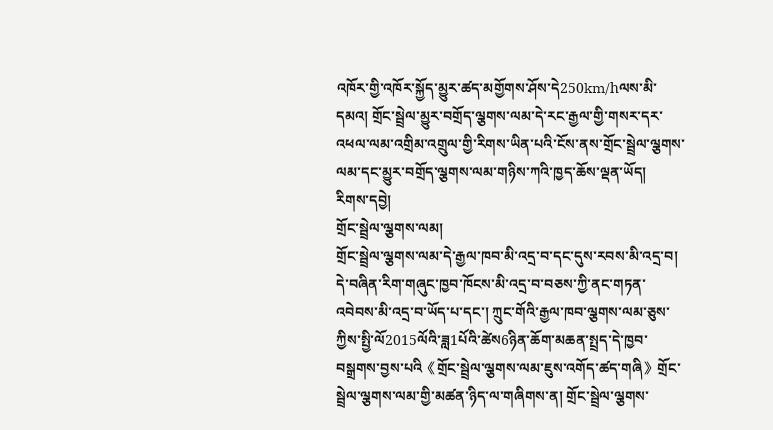འཁོར་གྱི་འཁོར་སྐྱོད་མྱུར་ཚད་མགྱོགས་ཤོས་དེ250km/hལས་མི་དམའ། གྲོང་སྦྲེལ་མྱུར་བགྲོད་ལྕགས་ལམ་དེ་རང་རྒྱལ་གྱི་གསར་དར་འཕལ་ལམ་འགྲིམ་འགྲུལ་གྱི་རིགས་ཡིན་པའི་ངོས་ནས་གྲོང་སྦྲེལ་ལྕགས་ལམ་དང་མྱུར་བགྲོད་ལྕགས་ལམ་གཉིས་ཀའི་ཁྱད་ཆོས་ལྡན་ཡོད།
རིགས་དབྱེ།
གྲོང་སྦྲེལ་ལྕགས་ལམ།
གྲོང་སྦྲེལ་ལྕགས་ལམ་དེ་རྒྱལ་ཁབ་མི་འདྲ་བ་དང་དུས་རབས་མི་འདྲ་བ། དེ་བཞིན་རིག་གཞུང་ཁྱབ་ཁོངས་མི་འདྲ་བ་བཅས་ཀྱི་ནང་གཏན་འབེབས་མི་འདྲ་བ་ཡོད་པ་དང་། ཀྲུང་གོའི་རྒྱལ་ཁབ་ལྕགས་ལམ་ཅུས་ཀྱིས་སྤྱི་ལོ2015ལོའི་ཟླ1པོའི་ཚེས6ཉིན་ཆོག་མཆན་སྤྲད་དེ་ཁྱབ་བསྒྲགས་བྱས་པའི《གྲོང་སྦྲེལ་ལྕགས་ལམ་ཇུས་འགོད་ཚད་གཞི》གྲོང་སྦྲེལ་ལྕགས་ལམ་གྱི་མཚན་ཉིད་ལ་གཞིགས་ན། གྲོང་སྦྲེལ་ལྕགས་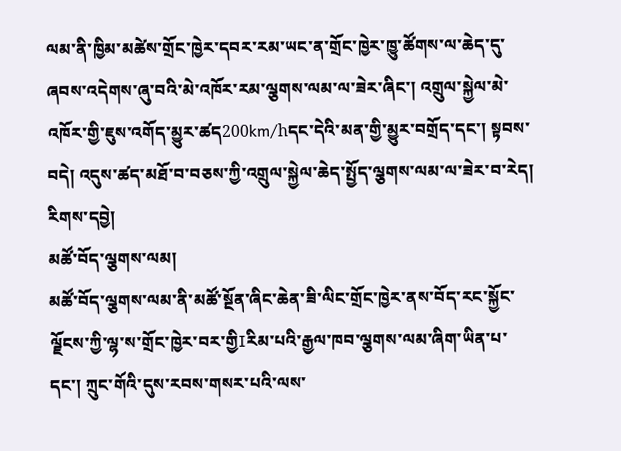ལམ་ནི་ཁྱིམ་མཚེས་གྲོང་ཁྱེར་དབར་རམ་ཡང་ན་གྲོང་ཁྱེར་ཁྱུ་ཚོགས་ལ་ཆེད་དུ་ཞབས་འདེགས་ཞུ་བའི་མེ་འཁོར་རམ་ལྕགས་ལམ་ལ་ཟེར་ཞིང་། འགྲུལ་སྐྱེལ་མེ་འཁོར་གྱི་ཇུས་འགོད་མྱུར་ཚད200km/hདང་དེའི་མན་གྱི་མྱུར་བགྲོད་དང་། སྟབས་བདེ། འདུས་ཚད་མཐོ་བ་བཅས་ཀྱི་འགྲུལ་སྐྱེལ་ཆེད་སྤྱོད་ལྕགས་ལམ་ལ་ཟེར་བ་རེད།
རིགས་དབྱེ།
མཚོ་བོད་ལྕགས་ལམ།
མཚོ་བོད་ལྕགས་ལམ་ནི་མཚོ་སྔོན་ཞིང་ཆེན་ཟི་ལིང་གྲོང་ཁྱེར་ནས་བོད་རང་སྐྱོང་ལྗོངས་ཀྱི་ལྷ་ས་གྲོང་ཁྱེར་བར་གྱིⅠརིམ་པའི་རྒྱལ་ཁབ་ལྕགས་ལམ་ཞིག་ཡིན་པ་དང་། ཀྲུང་གོའི་དུས་རབས་གསར་པའི་ལས་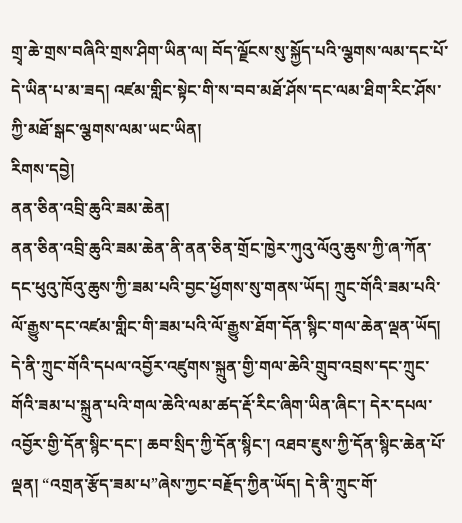གྲྭ་ཆེ་གྲས་བཞིའི་གྲས་ཤིག་ཡིན་ལ། བོད་ལྗོངས་སུ་སྐྱོད་པའི་ལྕགས་ལམ་དང་པོ་དེ་ཡིན་པ་མ་ཟད། འཛམ་གླིང་སྟེང་གི་ས་བབ་མཐོ་ཤོས་དང་ལམ་ཐིག་རིང་ཤོས་ཀྱི་མཐོ་སྒང་ལྕགས་ལམ་ཡང་ཡིན།
རིགས་དབྱེ།
ནན་ཅིན་འབྲི་ཆུའི་ཟམ་ཆེན།
ནན་ཅིན་འབྲི་ཆུའི་ཟམ་ཆེན་ནི་ནན་ཅིན་གྲོང་ཁྱེར་ཀུའུ་ལོའུ་ཆུས་ཀྱི་ཞ་ཀོན་དང་ཕུའུ་ཁོའུ་ཆུས་ཀྱི་ཟམ་པའི་བྱང་ཕྱོགས་སུ་གནས་ཡོད། ཀྲུང་གོའི་ཟམ་པའི་ལོ་རྒྱུས་དང་འཛམ་གླིང་གི་ཟམ་པའི་ལོ་རྒྱུས་ཐོག་དོན་སྙིང་གལ་ཆེན་ལྡན་ཡོད། དེ་ནི་ཀྲུང་གོའི་དཔལ་འབྱོར་འཛུགས་སྐྲུན་གྱི་གལ་ཆེའི་གྲུབ་འབྲས་དང་ཀྲུང་གོའི་ཟམ་པ་སྐྲུན་པའི་གལ་ཆེའི་ལམ་ཚད་རྡོ་རིང་ཞིག་ཡིན་ཞིང་། དེར་དཔལ་འབྱོར་གྱི་དོན་སྙིང་དང་། ཆབ་སྲིད་ཀྱི་དོན་སྙིང་། འཐབ་ཇུས་ཀྱི་དོན་སྙིང་ཆེན་པོ་ལྡན། “འགྲན་རྩོད་ཟམ་པ”ཞེས་ཀྱང་བརྗོད་ཀྱིན་ཡོད། དེ་ནི་ཀྲུང་གོ་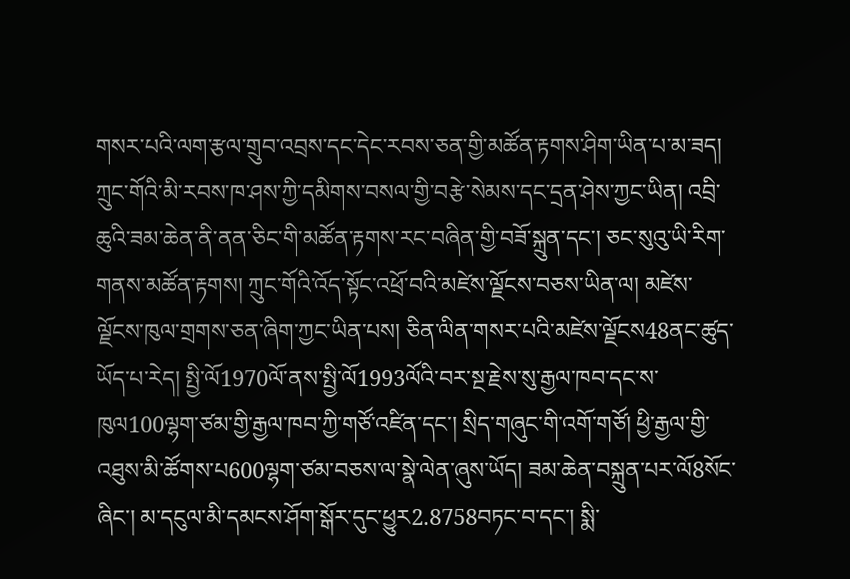གསར་པའི་ལག་རྩལ་གྲུབ་འབྲས་དང་དེང་རབས་ཅན་གྱི་མཚོན་རྟགས་ཤིག་ཡིན་པ་མ་ཟད། ཀྲུང་གོའི་མི་རབས་ཁ་ཤས་ཀྱི་དམིགས་བསལ་གྱི་བརྩེ་སེམས་དང་དྲན་ཤེས་ཀྱང་ཡིན། འབྲི་ཆུའི་ཟམ་ཆེན་ནི་ནན་ཅིང་གི་མཚོན་རྟགས་རང་བཞིན་གྱི་བཟོ་སྐྲུན་དང་། ཅང་སུའུ་ཡི་རིག་གནས་མཚོན་རྟགས། ཀྲུང་གོའི་འོད་སྟོང་འཕྲོ་བའི་མཛེས་ལྗོངས་བཅས་ཡིན་ལ། མཛེས་ལྗོངས་ཁུལ་གྲགས་ཅན་ཞིག་ཀྱང་ཡིན་པས། ཅིན་ལིན་གསར་པའི་མཛེས་ལྗོངས48ནང་ཚུད་ཡོད་པ་རེད། སྤྱི་ལོ1970ལོ་ནས་སྤྱི་ལོ1993ལོའི་བར་སྔ་རྗེས་སུ་རྒྱལ་ཁབ་དང་ས་ཁུལ100ལྷག་ཙམ་གྱི་རྒྱལ་ཁབ་ཀྱི་གཙོ་འཛིན་དང་། སྲིད་གཞུང་གི་འགོ་གཙོ། ཕྱི་རྒྱལ་གྱི་འཐུས་མི་ཚོགས་པ600ལྷག་ཙམ་བཅས་ལ་སྣེ་ལེན་ཞུས་ཡོད། ཟམ་ཆེན་བསྐྲུན་པར་ལོ8སོང་ཞིང་། མ་དངུལ་མི་དམངས་ཤོག་སྒོར་དུང་ཕྱུར2.8758བཏང་བ་དང་། སྨི་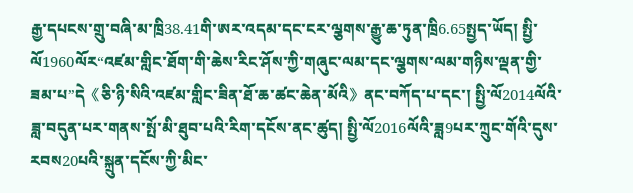རྒྱ་དཔངས་གྲུ་བཞི་མ་ཁྲི38.41གི་ཨར་འདམ་དང་ངར་ལྕགས་རྒྱུ་ཆ་ཏུན་ཁྲི6.65སྤྱད་ཡོད། སྤྱི་ལོ1960ལོར“འཛམ་གླིང་ཐོག་གི་ཆེས་རིང་ཤོས་ཀྱི་གཞུང་ལམ་དང་ལྕགས་ལམ་གཉིས་ལྡན་གྱི་ཟམ་པ”དེ《ཅི་ཉི་སིའི་འཛམ་གླིང་ཟིན་ཐོ་ཆ་ཚང་ཆེན་མོའི》ནང་བཀོད་པ་དང་། སྤྱི་ལོ2014ལོའི་ཟླ་བདུན་པར་གནས་སྤོ་མི་ཐུབ་པའི་རིག་དངོས་ནང་ཚུད། སྤྱི་ལོ2016ལོའི་ཟླ9པར་ཀྲུང་གོའི་དུས་རབས20པའི་སྐྲུན་དངོས་ཀྱི་མིང་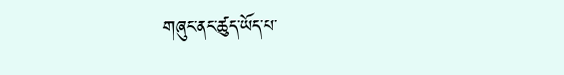གཞུང་ནང་ཚུད་ཡོད་པ་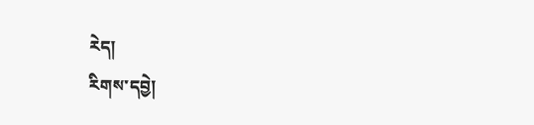རེད།
རིགས་དབྱེ།